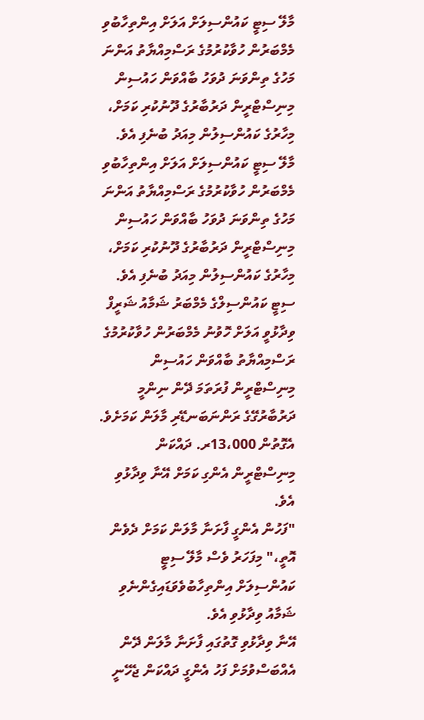މާލޭ ސިޓީ ކައުންސިލަށް އަލަށް އިންތިހާބުވި މެމްބަރުން ހުވާކުރުމުގެ ރަސްމިއްޔާތު އަންނަ މަހުގެ ތިންވަނަ ދުވަހު ބާއްވަން ހައުސިން މިނިސްޓްރީން ދަރުބާރުގެ ދޫނުކުރި ކަމަށް، މިހާރުގެ ކައުންސިލުން މިއަދު ބުނެފި އެވެ.
މާލޭ ސިޓީ ކައުންސިލަށް އަލަށް އިންތިހާބުވި މެމްބަރުން ހުވާކުރުމުގެ ރަސްމިއްޔާތު އަންނަ މަހުގެ ތިންވަނަ ދުވަހު ބާއްވަން ހައުސިން މިނިސްޓްރީން ދަރުބާރުގެ ދޫނުކުރި ކަމަށް، މިހާރުގެ ކައުންސިލުން މިއަދު ބުނެފި އެވެ.
ސިޓީ ކައުންސިލްގެ މެމްބަރު ޝަމާއު ޝަރީފް ވިދާޅުވީ އަލަށް ހޮވުނު މެމްބަރުން ހުވާކުރުމުގެ ރަސްމިއްޔާތު ބާއްވަން ހައުސިން މިނިސްޓްރީން ފުރަތަމަ ދޭން ނިންމީ ދަރުބާރުގޭގެ ރަންނަބަނޑޭރި މާލަން ކަމަށެވެ. އެގޮތުން 13،000ރ. ދައްކަން މިނިސްޓްރީން އެންގި ކަމަށް އޭނާ ވިދާޅުވި އެވެ.
"ފަހުން އެންގީ ފާށަނާ މާލަން ކަމަށް ދެވެން އޮތީ،" މިފަހަރު ވެސް މާލޭ ސިޓީ ކައުންސިލަށް އިންތިހާބުވެވަޑައިގެންނެވި ޝަމާއު ވިދާޅުވި އެވެ.
އޭނާ ވިދާޅުވި ގޮތުގައި ފާށަނާ މާލަން ދޭން އެއްބަސްވުމަށް ފަހު އެންގީ ދައްކަން ޖެހޭނީ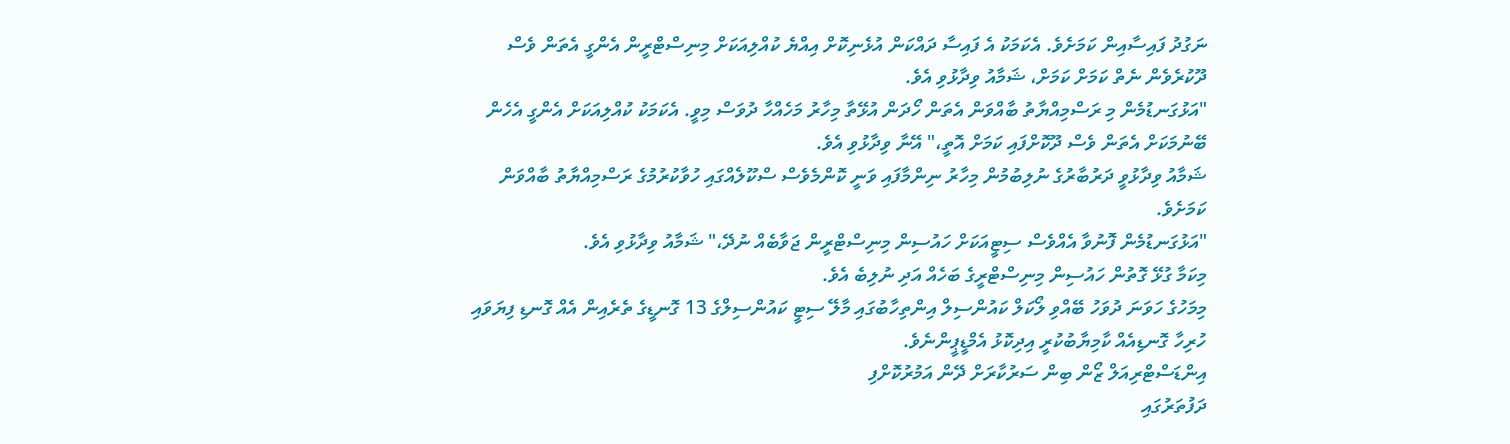ނަގުދު ފައިސާއިން ކަމަށެވެ. އެކަމަކު އެ ފައިސާ ދައްކަން އުޅެނިކޮށް އިއްޔެ ކުއްލިއަކަށް މިނިސްޓްރީން އެންގީ އެތަން ވެސް ދޫކުރެވެން ނެތް ކަމަށް ކަމަށް، ޝަމާއު ވިދާޅުވި އެވެ.
"އަޅުގަނޑުމެން މި ރަސްމިއްޔާތު ބާއްވަން އެތަން ހޯދަން އުޅޭތާ މިހާރު މަހެއްހާ ދުވަސް މިވީ. އެކަމަކު ކުއްލިއަކަށް އެންގީ އެހެން ބޭނުމަކަށް އެތަން ވެސް ދޫކޮށްފައި ކަމަށް އޮތީ،" އޭނާ ވިދާޅުވި އެވެ.
ޝަމާއު ވިދާޅުވީ ދަރުބާރުގެ ނުލިބުމުން މިހާރު ނިންމާފައި ވަނީ ކޮންމެވެސް ސްކޫލެއްގައި ހުވާކުރުމުގެ ރަސްމިއްޔާތު ބާއްވަން ކަމަށެވެ.
"އަޅުގަނޑުމެން ފޮނުވާ އެއްވެސް ސިޓީއަކަށް ހައުސިން މިނިސްޓްރީން ޖަވާބެއް ނުދޭ،" ޝަމާއު ވިދާޅުވި އެވެ.
މިކަމާ ގުޅޭ ގޮތުން ހައުސިން މިނިސްޓްރީގެ ބަހެއް އަދި ނުލިބެ އެވެ.
މިމަހުގެ ހަވަނަ ދުވަހު ބޭއްވި ލޯކަލް ކައުންސިލް އިންތިހާބުގައި މާލޭ ސިޓީ ކައުންސިލްގެ 13 ގޮނޑީގެ ތެރެއިން އެއް ގޮނޑި ފިޔަވައި ހުރިހާ ގޮނޑިއެއް ކާމިޔާބުކުރީ އިދިކޮޅު އެމްޑީޕީންނެވެ.
އިންޑަސްޓްރިއަލް ޒޯން ބިން ސަރުކާރަށް ދޭން އަމުރުކޮށްފި
ދަފުތަރުގައި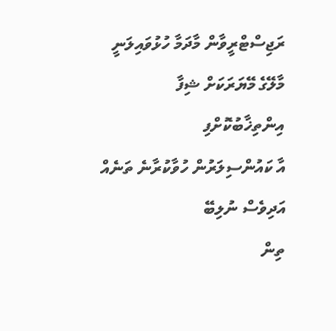ރަޖިސްޓްރީވާން މާދަމާ ހުޅުވައިލަނީ
މާލޭގެ މޭޔަރަކަށް ޝިފާ އިންތިޚާބުކޮށްފި
އާ ކައުންސިލަރުން ހުވާކުރާނެ ތަނެއް އަދިވެސް ނުލިބޭ
ތިން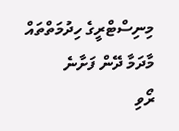މިނިސްޓްރީގެ ހިދުމަތްތައް މާދަމާ ދޭން ފަށާނެ
ރޯވި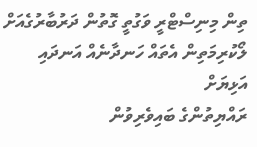ތިން މިނިސްޓްރީ ވަގުތީ ގޮތުން ދަރުބާރުގެއަށް
ލޯކުރިމަތިން އެތައް ހަނދާނެއް އަނދައި އަޅިޔަށް
ރައްޔިތުންގެ ބައިވެރިވުން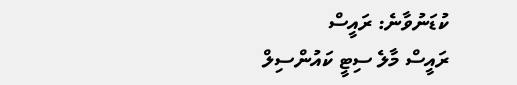ކުޑަނުވާނެ: ރައީސް
ރައީސް މާލެ ސިޓީ ކައުންސިލް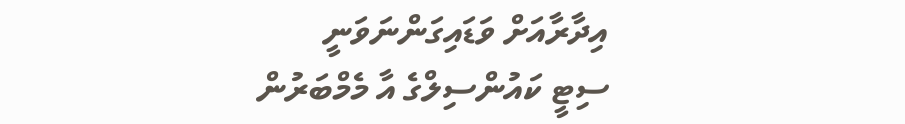އިދާރާއަށް ވަޑައިގަންނަވަނީ
ސިޓީ ކައުންސިލްގެ އާ މެމްބަރުން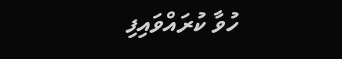ހުވާ ކުރައްވައިފި